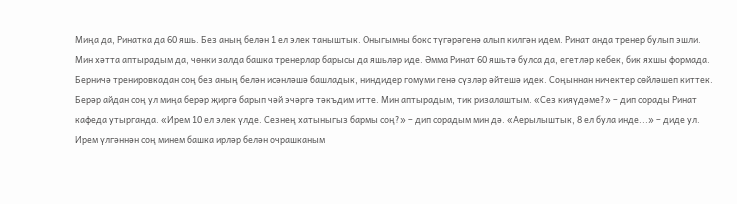Миңа да, Ринатка да 60 яшь. Без аның белән 1 ел элек таныштык. Оныгымны бокс түгәрәгенә алып килгән идем. Ринат анда тренер булып эшли. Мин хәтта аптырадым да, чөнки залда башка тренерлар барысы да яшьләр иде. Әмма Ринат 60 яшьтә булса да, егетләр кебек, бик яхшы формада. Берничә тренировкадан соң без аның белән исәнләшә башладык, ниндидер гомуми генә сүзләр әйтешә идек. Соңыннан ничектер сөйләшеп киттек. Берәр айдан соң ул миңа берәр җиргә барып чәй эчәргә тәкъдим итте. Мин аптырадым, тик ризалаштым. «Сез кияүдәме?» – дип сорады Ринат кафеда утырганда. «Ирем 10 ел элек үлде. Сезнең хатыныгыз бармы соң?» – дип сорадым мин дә. «Аерылыштык, 8 ел була инде...» – диде ул. Ирем үлгәннән соң минем башка ирләр белән очрашканым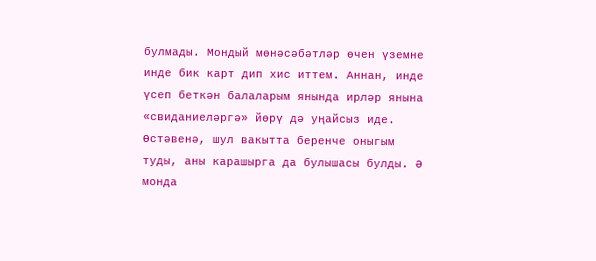булмады. Мондый мөнәсәбәтләр өчен үземне инде бик карт дип хис иттем. Аннан, инде үсеп беткән балаларым янында ирләр янына «свиданиеләргә» йөрү дә уңайсыз иде. Өстәвенә, шул вакытта беренче оныгым туды, аны карашырга да булышасы булды. Ә монда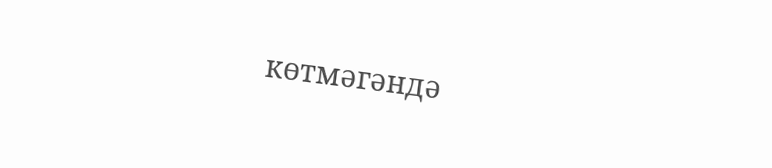көтмәгәндә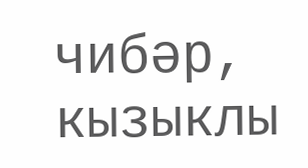чибәр, кызыклы